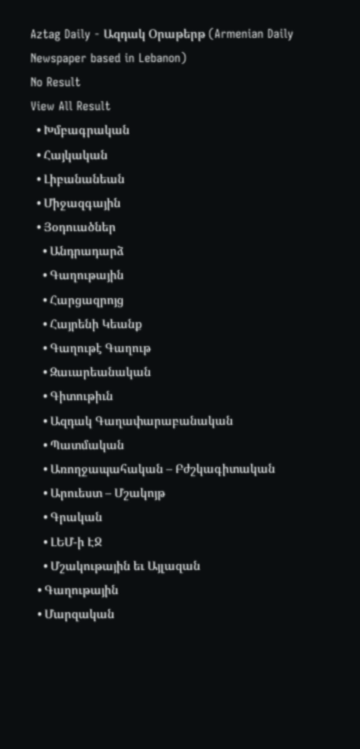Aztag Daily - Ազդակ Օրաթերթ (Armenian Daily Newspaper based in Lebanon)
No Result
View All Result
  • Խմբագրական
  • Հայկական
  • Լիբանանեան
  • Միջազգային
  • Յօդուածներ
    • Անդրադարձ
    • Գաղութային
    • Հարցազրոյց
    • Հայրենի Կեանք
    • Գաղութէ Գաղութ
    • Զաւարեանական
    • Գիտութիւն
    • Ազդակ Գաղափարաբանական
    • Պատմական
    • Առողջապահական – Բժշկագիտական
    • Արուեստ – Մշակոյթ
    • Գրական
    • ԼԵՄ-ի ԷՋ
    • Մշակութային եւ Այլազան
  • Գաղութային
  • Մարզական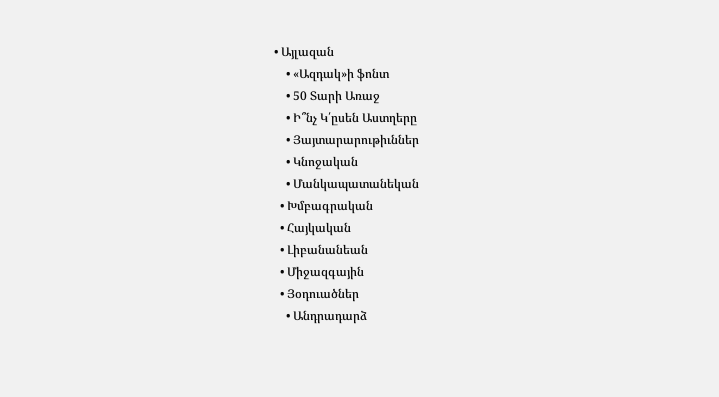• Այլազան
    • «Ազդակ»ի ֆոնտ
    • 50 Տարի Առաջ
    • Ի՞նչ Կ՛ըսեն Աստղերը
    • Յայտարարութիւններ
    • Կնոջական
    • Մանկապատանեկան
  • Խմբագրական
  • Հայկական
  • Լիբանանեան
  • Միջազգային
  • Յօդուածներ
    • Անդրադարձ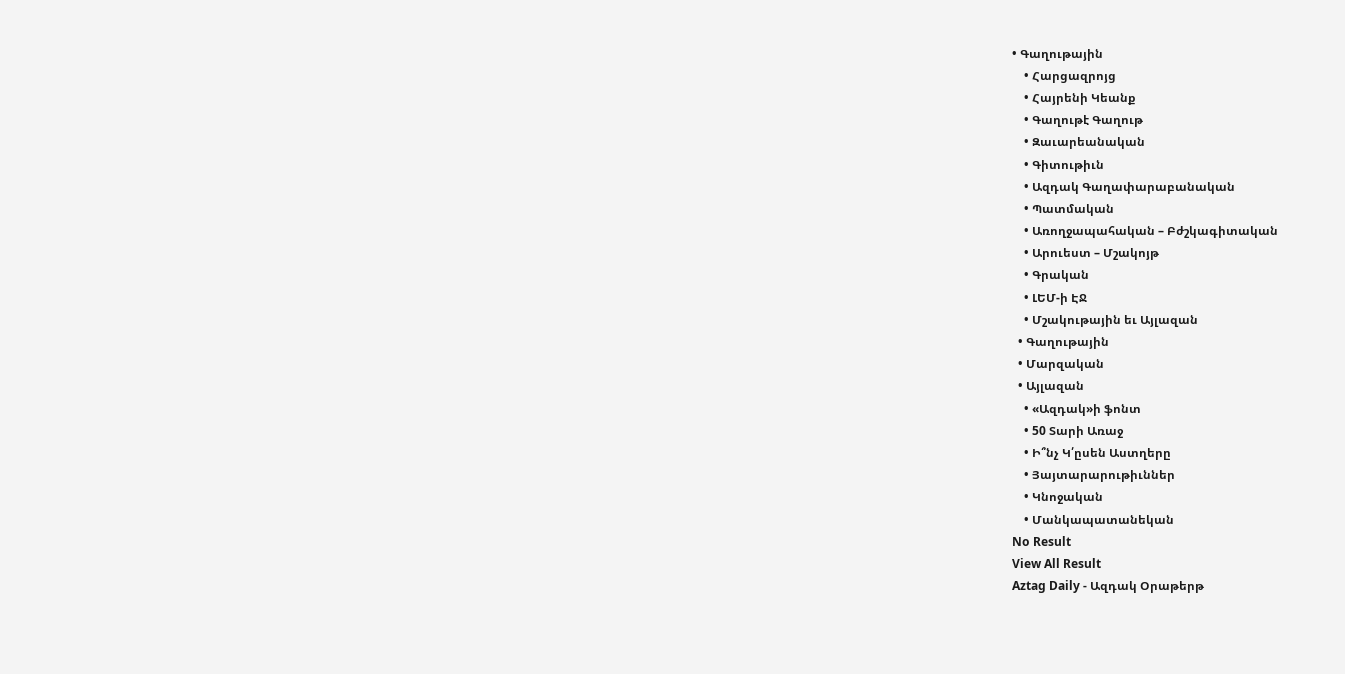• Գաղութային
    • Հարցազրոյց
    • Հայրենի Կեանք
    • Գաղութէ Գաղութ
    • Զաւարեանական
    • Գիտութիւն
    • Ազդակ Գաղափարաբանական
    • Պատմական
    • Առողջապահական – Բժշկագիտական
    • Արուեստ – Մշակոյթ
    • Գրական
    • ԼԵՄ-ի ԷՋ
    • Մշակութային եւ Այլազան
  • Գաղութային
  • Մարզական
  • Այլազան
    • «Ազդակ»ի ֆոնտ
    • 50 Տարի Առաջ
    • Ի՞նչ Կ՛ըսեն Աստղերը
    • Յայտարարութիւններ
    • Կնոջական
    • Մանկապատանեկան
No Result
View All Result
Aztag Daily - Ազդակ Օրաթերթ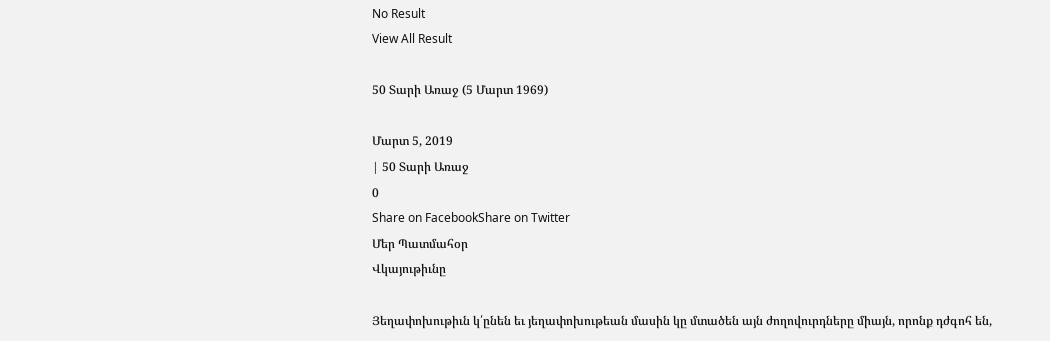No Result
View All Result

50 Տարի Առաջ (5 Մարտ 1969)

Մարտ 5, 2019
| 50 Տարի Առաջ
0
Share on FacebookShare on Twitter
Մեր Պատմահօր
Վկայութիւնը

Յեղափոխութիւն կ՛ընեն եւ յեղափոխութեան մասին կը մտածեն այն ժողովուրդները միայն, որոնք դժգոհ են,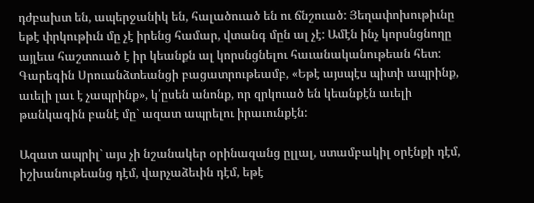դժբախտ են, ապերջանիկ են, հալածուած են ու ճնշուած: Յեղափոխութիւնը եթէ փրկութիւն մը չէ իրենց համար, վտանգ մըն ալ չէ: Ամէն ինչ կորսնցնողը այլեւս հաշտուած է իր կեանքն ալ կորսնցնելու հաւանականութեան հետ: Գարեգին Սրուանձտեանցի բացատրութեամբ, «Եթէ այսպէս պիտի ապրինք, աւելի լաւ է չապրինք», կ՛ըսեն անոնք, որ զրկուած են կեանքէն աւելի թանկագին բանէ մը` ազատ ապրելու իրաւունքէն:

Ազատ ապրիլ` այս չի նշանակեր օրինազանց ըլլալ, ստամբակիլ օրէնքի դէմ, իշխանութեանց դէմ, վարչաձեւին դէմ, եթէ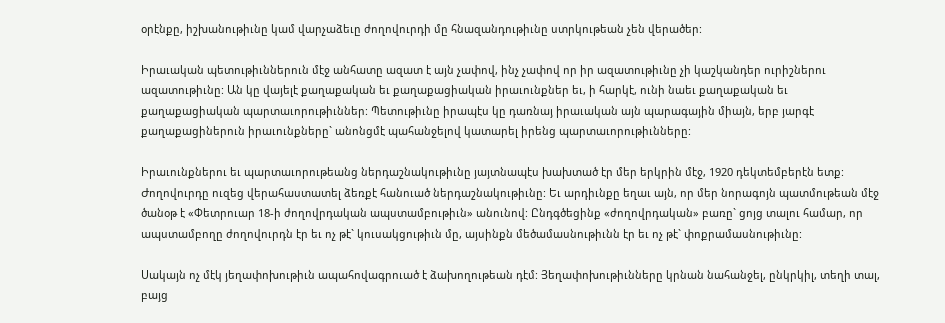օրէնքը, իշխանութիւնը կամ վարչաձեւը ժողովուրդի մը հնազանդութիւնը ստրկութեան չեն վերածեր:

Իրաւական պետութիւններուն մէջ անհատը ազատ է այն չափով, ինչ չափով որ իր ազատութիւնը չի կաշկանդեր ուրիշներու ազատութիւնը: Ան կը վայելէ քաղաքական եւ քաղաքացիական իրաւունքներ եւ, ի հարկէ, ունի նաեւ քաղաքական եւ քաղաքացիական պարտաւորութիւններ: Պետութիւնը իրապէս կը դառնայ իրաւական այն պարագային միայն, երբ յարգէ քաղաքացիներուն իրաւունքները` անոնցմէ պահանջելով կատարել իրենց պարտաւորութիւնները:

Իրաւունքներու եւ պարտաւորութեանց ներդաշնակութիւնը յայտնապէս խախտած էր մեր երկրին մէջ, 1920 դեկտեմբերէն ետք: Ժողովուրդը ուզեց վերահաստատել ձեռքէ հանուած ներդաշնակութիւնը: Եւ արդիւնքը եղաւ այն, որ մեր նորագոյն պատմութեան մէջ ծանօթ է «Փետրուար 18-ի ժողովրդական ապստամբութիւն» անունով: Ընդգծեցինք «ժողովրդական» բառը` ցոյց տալու համար, որ ապստամբողը ժողովուրդն էր եւ ոչ թէ` կուսակցութիւն մը, այսինքն մեծամասնութիւնն էր եւ ոչ թէ` փոքրամասնութիւնը:

Սակայն ոչ մէկ յեղափոխութիւն ապահովագրուած է ձախողութեան դէմ: Յեղափոխութիւնները կրնան նահանջել, ընկրկիլ, տեղի տալ, բայց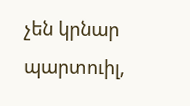չեն կրնար պարտուիլ,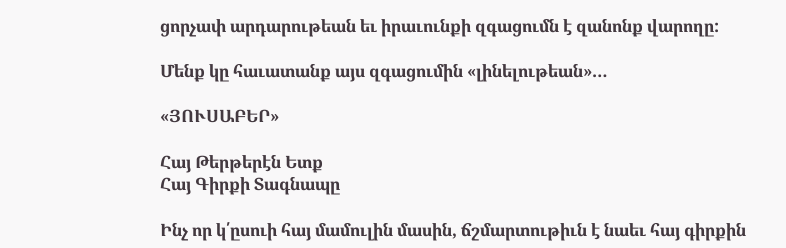ցորչափ արդարութեան եւ իրաւունքի զգացումն է զանոնք վարողը:

Մենք կը հաւատանք այս զգացումին «լինելութեան»…

«ՅՈՒՍԱԲԵՐ»

Հայ Թերթերէն Ետք
Հայ Գիրքի Տագնապը

Ինչ որ կ՛ըսուի հայ մամուլին մասին, ճշմարտութիւն է նաեւ հայ գիրքին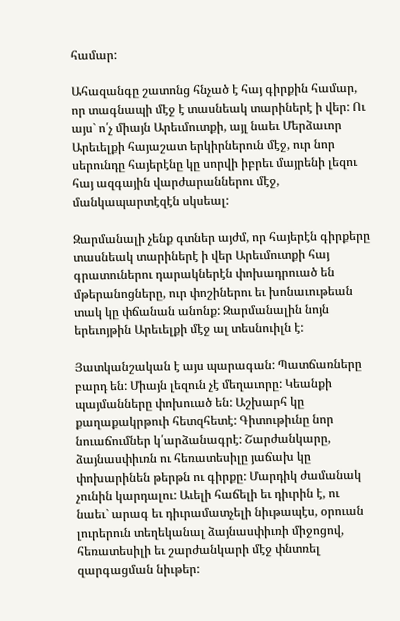համար:

Ահազանգը շատոնց հնչած է հայ գիրքին համար, որ տագնապի մէջ է տասնեակ տարիներէ ի վեր: Ու այս` ո՛չ միայն Արեւմուտքի, այլ նաեւ Մերձաւոր Արեւելքի հայաշատ երկիրներուն մէջ, ուր նոր սերունդը հայերէնը կը սորվի իբրեւ մայրենի լեզու հայ ազգային վարժարաններու մէջ, մանկապարտէզէն սկսեալ:

Զարմանալի չենք գտներ այժմ, որ հայերէն գիրքերը տասնեակ տարիներէ ի վեր Արեւմուտքի հայ գրատուներու դարակներէն փոխադրուած են մթերանոցները, ուր փոշիներու եւ խոնաւութեան տակ կը փճանան անոնք: Զարմանալին նոյն երեւոյթին Արեւելքի մէջ ալ տեսնուիլն է:

Յատկանշական է այս պարագան: Պատճառները բարդ են: Միայն լեզուն չէ մեղաւորը: Կեանքի պայմանները փոխուած են: Աշխարհ կը քաղաքակրթուի հետզհետէ: Գիտութիւնը նոր նուաճումներ կ՛արձանագրէ: Շարժանկարը, ձայնասփիւռն ու հեռատեսիլը յաճախ կը փոխարինեն թերթն ու գիրքը: Մարդիկ ժամանակ չունին կարդալու: Աւելի հաճելի եւ դիւրին է, ու նաեւ` արագ եւ դիւրամատչելի նիւթապէս, օրուան լուրերուն տեղեկանալ ձայնասփիւռի միջոցով, հեռատեսիլի եւ շարժանկարի մէջ փնտռել զարգացման նիւթեր: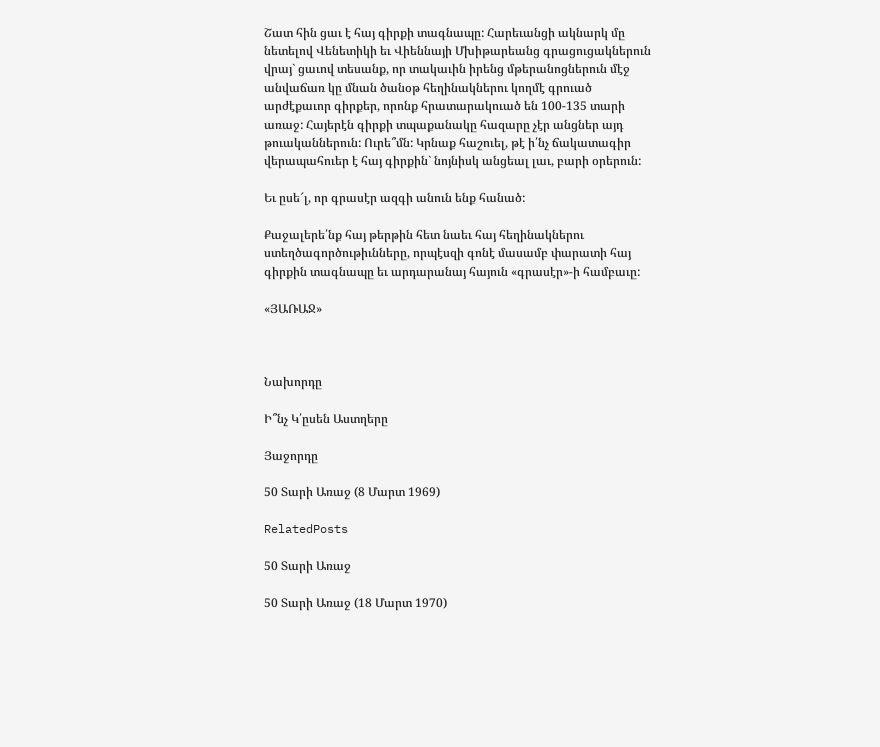Շատ հին ցաւ է հայ գիրքի տագնապը: Հարեւանցի ակնարկ մը նետելով Վենետիկի եւ Վիեննայի Մխիթարեանց գրացուցակներուն վրայ` ցաւով տեսանք, որ տակաւին իրենց մթերանոցներուն մէջ անվաճառ կը մնան ծանօթ հեղինակներու կողմէ գրուած արժէքաւոր գիրքեր, որոնք հրատարակուած են 100-135 տարի առաջ: Հայերէն գիրքի տպաքանակը հազարը չէր անցներ այդ թուականներուն: Ուրե՞մն: Կրնաք հաշուել, թէ ի՛նչ ճակատագիր վերապահուեր է հայ գիրքին` նոյնիսկ անցեալ լաւ, բարի օրերուն:

Եւ ըսե՜լ, որ գրասէր ազգի անուն ենք հանած:

Քաջալերե՛նք հայ թերթին հետ նաեւ հայ հեղինակներու ստեղծագործութիւնները, որպէսզի գոնէ մասամբ փարատի հայ գիրքին տագնապը եւ արդարանայ հայուն «գրասէր»-ի համբաւը:

«ՅԱՌԱՋ»



Նախորդը

Ի՞նչ Կ՛ըսեն Աստղերը

Յաջորդը

50 Տարի Առաջ (8 Մարտ 1969)

RelatedPosts

50 Տարի Առաջ

50 Տարի Առաջ (18 Մարտ 1970)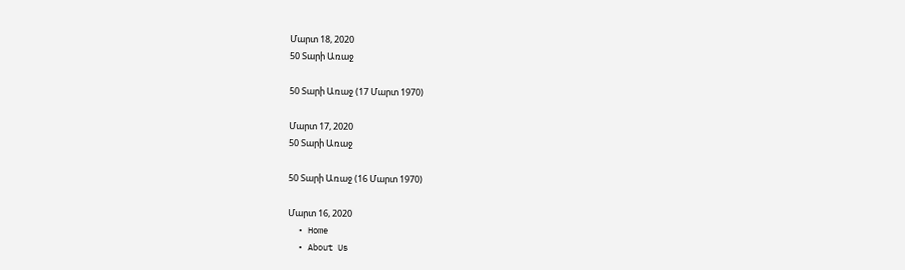Մարտ 18, 2020
50 Տարի Առաջ

50 Տարի Առաջ (17 Մարտ 1970)

Մարտ 17, 2020
50 Տարի Առաջ

50 Տարի Առաջ (16 Մարտ 1970)

Մարտ 16, 2020
  • Home
  • About Us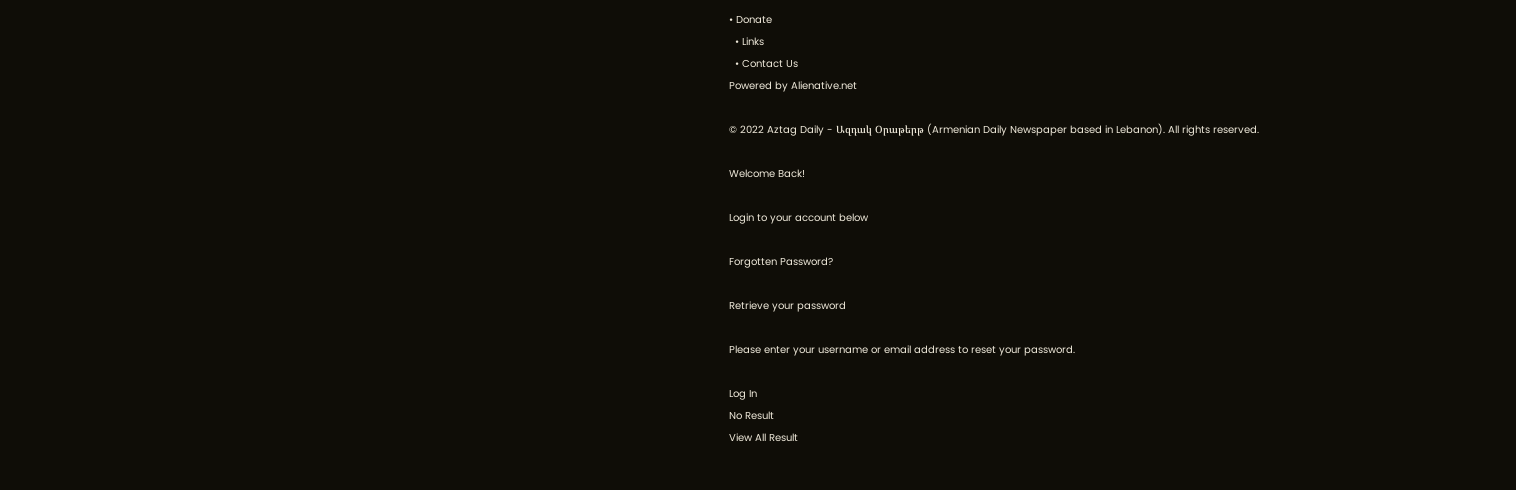• Donate
  • Links
  • Contact Us
Powered by Alienative.net

© 2022 Aztag Daily - Ազդակ Օրաթերթ (Armenian Daily Newspaper based in Lebanon). All rights reserved.

Welcome Back!

Login to your account below

Forgotten Password?

Retrieve your password

Please enter your username or email address to reset your password.

Log In
No Result
View All Result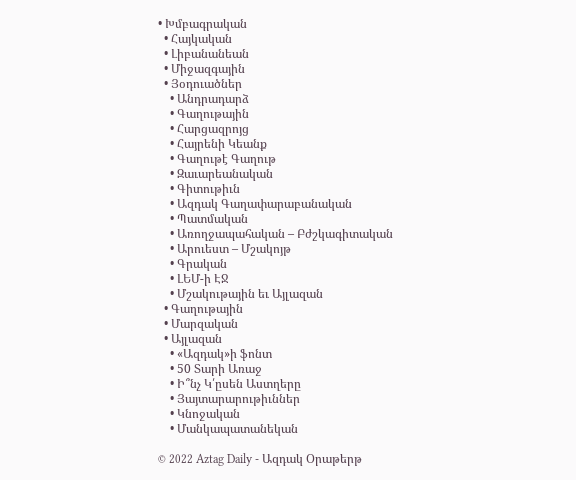• Խմբագրական
  • Հայկական
  • Լիբանանեան
  • Միջազգային
  • Յօդուածներ
    • Անդրադարձ
    • Գաղութային
    • Հարցազրոյց
    • Հայրենի Կեանք
    • Գաղութէ Գաղութ
    • Զաւարեանական
    • Գիտութիւն
    • Ազդակ Գաղափարաբանական
    • Պատմական
    • Առողջապահական – Բժշկագիտական
    • Արուեստ – Մշակոյթ
    • Գրական
    • ԼԵՄ-ի ԷՋ
    • Մշակութային եւ Այլազան
  • Գաղութային
  • Մարզական
  • Այլազան
    • «Ազդակ»ի ֆոնտ
    • 50 Տարի Առաջ
    • Ի՞նչ Կ՛ըսեն Աստղերը
    • Յայտարարութիւններ
    • Կնոջական
    • Մանկապատանեկան

© 2022 Aztag Daily - Ազդակ Օրաթերթ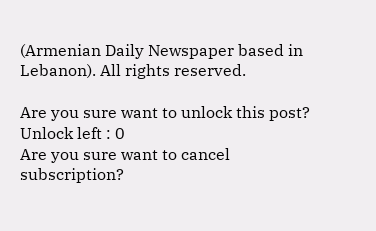(Armenian Daily Newspaper based in Lebanon). All rights reserved.

Are you sure want to unlock this post?
Unlock left : 0
Are you sure want to cancel subscription?